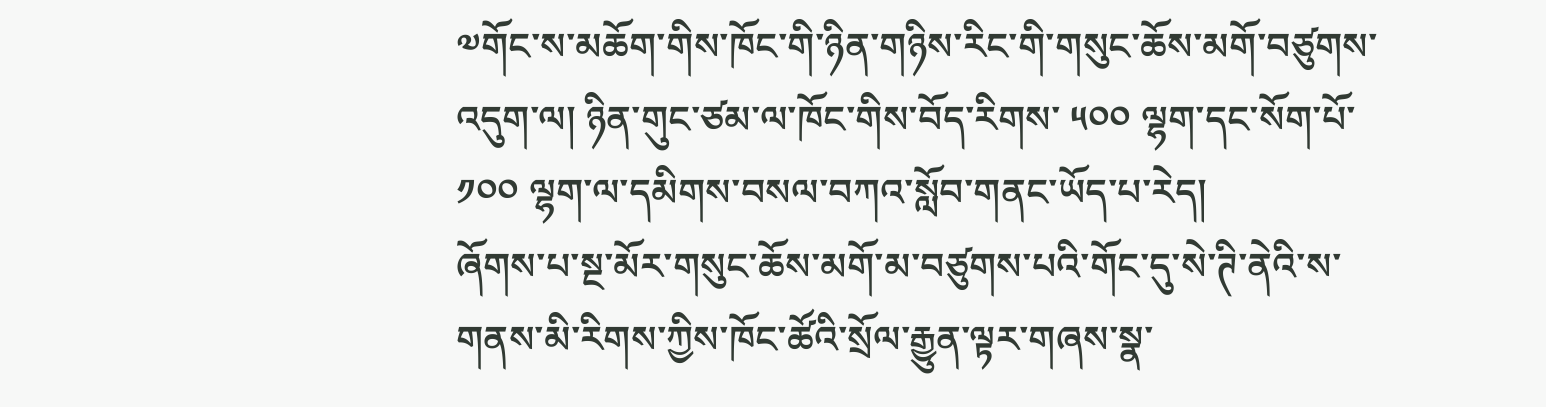༧གོང་ས་མཆོག་གིས་ཁོང་གི་ཉིན་གཉིས་རིང་གི་གསུང་ཆོས་མགོ་བཙུགས་འདུག་ལ། ཉིན་གུང་ཙམ་ལ་ཁོང་གིས་བོད་རིགས་ ༥༠༠ ལྷག་དང་སོག་པོ་ ༡༠༠ ལྷག་ལ་དམིགས་བསལ་བཀའ་སློབ་གནང་ཡོད་པ་རེད།
ཞོགས་པ་སྔ་མོར་གསུང་ཆོས་མགོ་མ་བཙུགས་པའི་གོང་དུ་སེ་ཊི་ནེའི་ས་གནས་མི་རིགས་ཀྱིས་ཁོང་ཚོའི་སྲོལ་རྒྱུན་ལྟར་གཞས་སྣ་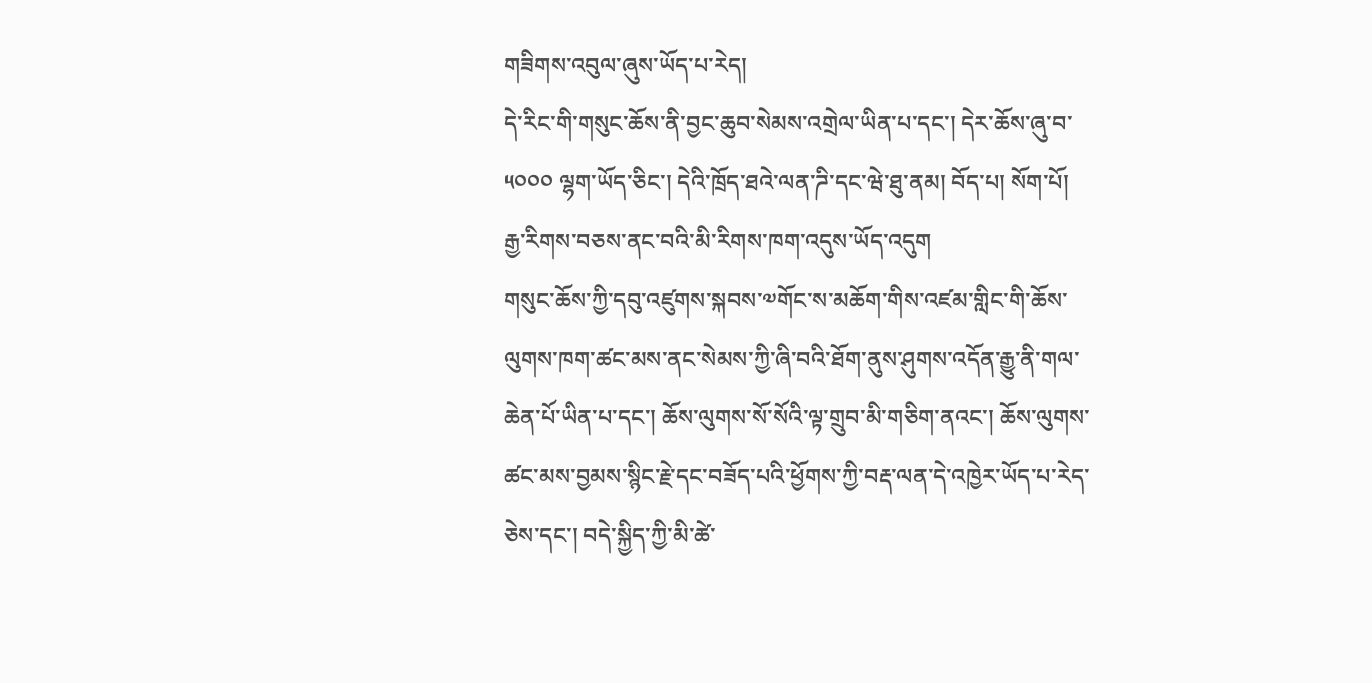གཟིགས་འབུལ་ཞུས་ཡོད་པ་རེད།
དེ་རིང་གི་གསུང་ཆོས་ནི་བྱང་ཆུབ་སེམས་འགྲེལ་ཡིན་པ་དང་། དེར་ཆོས་ཞུ་བ་ ༥༠༠༠ ལྷག་ཡོད་ཅིང་། དེའི་ཁྲོད་ཐའེ་ལན་ཌི་དང་ཝེ་ཐུ་ནམ། བོད་པ། སོག་པོ། རྒྱ་རིགས་བཅས་ནང་བའི་མི་རིགས་ཁག་འདུས་ཡོད་འདུག
གསུང་ཆོས་ཀྱི་དབུ་འཛུགས་སྐབས་༧གོང་ས་མཆོག་གིས་འཛམ་གླིང་གི་ཆོས་ལུགས་ཁག་ཚང་མས་ནང་སེམས་ཀྱི་ཞི་བའི་ཐོག་ནུས་ཤུགས་འདོན་རྒྱུ་ནི་གལ་ཆེན་པོ་ཡིན་པ་དང་། ཆོས་ལུགས་སོ་སོའི་ལྟ་གྲུབ་མི་གཅིག་ནའང་། ཆོས་ལུགས་ཚང་མས་བྱམས་སྙིང་རྗེ་དང་བཟོད་པའི་ཕྱོགས་ཀྱི་བརྡ་ལན་དེ་འཁྱེར་ཡོད་པ་རེད་ཅེས་དང་། བདེ་སྐྱིད་ཀྱི་མི་ཚེ་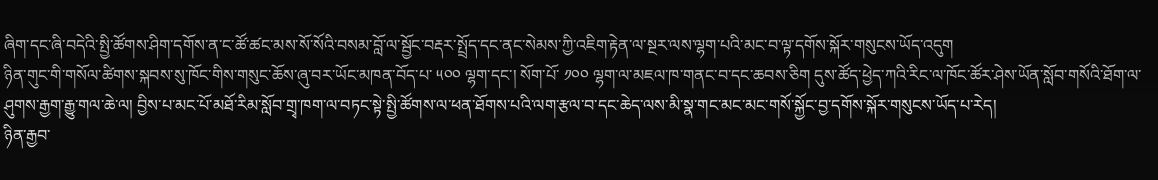ཞིག་དང་ཞི་བདེའི་སྤྱི་ཚོགས་ཤིག་དགོས་ན་ང་ཚོ་ཚང་མས་སོ་སོའི་བསམ་བློ་ལ་སྦྱོང་བརྡར་སྤྲོད་དང་ནང་སེམས་ཀྱི་འཇིག་རྟེན་ལ་སྔར་ལས་ལྷག་པའི་མང་བ་ལྟ་དགོས་སྐོར་གསུངས་ཡོད་འདུག
ཉིན་གུང་གི་གསོལ་ཚིགས་སྐབས་སུ་ཁོང་གིས་གསུང་ཆོས་ཞུ་བར་ཡོང་མཁན་བོད་པ་ ༥༠༠ ལྷག་དང་། སོག་པོ་ ༡༠༠ ལྷག་ལ་མཇལ་ཁ་གནང་བ་དང་ཆབས་ཅིག དུས་ཚོད་ཕྱེད་ཀའི་རིང་ལ་ཁོང་ཚོར་ཤེས་ཡོན་སློབ་གསོའི་ཐོག་ལ་ཤུགས་རྒྱག་རྒྱུ་གལ་ཆེ་ལ། བྱིས་པ་མང་པོ་མཐོ་རིམ་སློབ་གྲྭ་ཁག་ལ་བཏང་སྟེ་སྤྱི་ཚོགས་ལ་ཕན་ཐོགས་པའི་ལག་རྩལ་བ་དང་ཆེད་ལས་མི་སྣ་གང་མང་མང་གསོ་སྐྱོང་བྱ་དགོས་སྐོར་གསུངས་ཡོད་པ་རེད།
ཉིན་རྒྱབ་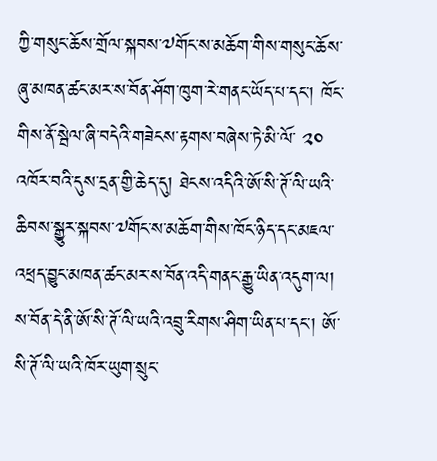ཀྱི་གསུང་ཆོས་གྲོལ་སྐབས་༧གོང་ས་མཆོག་གིས་གསུང་ཆོས་ཞུ་མཁན་ཚང་མར་ས་བོན་ཤོག་ཁུག་རེ་གནང་ཡོད་པ་དང་། ཁོང་གིས་ནོ་སྦེལ་ཞི་བདེའི་གཟེངས་རྟགས་བཞེས་ཏེ་མི་ལོ་ ༢༠ འཁོར་བའི་དུས་དྲན་གྱི་ཆེད་དུ། ཐེངས་འདིའི་ཨོ་སི་ཊོ་ལི་ཡའི་ཆིབས་སྒྱུར་སྐབས་༧གོང་ས་མཆོག་གིས་ཁོང་ཉིད་དང་མཇལ་འཕྲད་བྱུང་མཁན་ཚང་མར་ས་བོན་འདི་གནང་རྒྱུ་ཡིན་འདུག་ལ། ས་བོན་དེ་ནི་ཨོ་སི་ཊོ་ལི་ཡའི་འབྲུ་རིགས་ཤིག་ཡིན་པ་དང་། ཨོ་སི་ཊོ་ལི་ཡའི་ཁོར་ཡུག་སྲུང་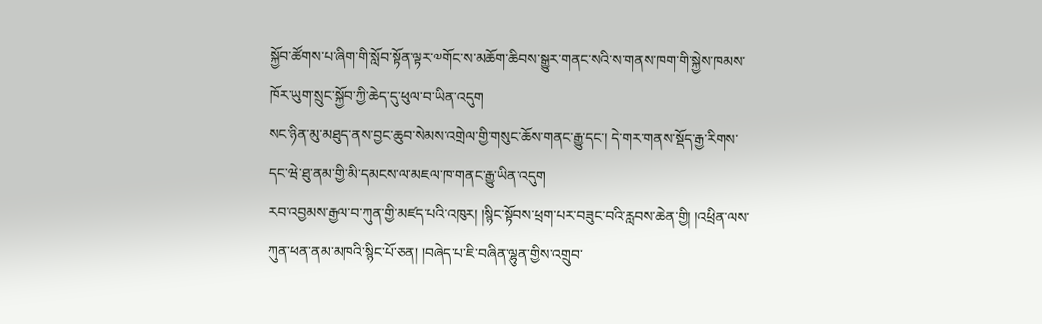སྐྱོབ་ཚོགས་པ་ཞིག་གི་སློབ་སྟོན་ལྟར་༧གོང་ས་མཆོག་ཆིབས་སྒྱུར་གནང་སའི་ས་གནས་ཁག་གི་སྐྱེས་ཁམས་ཁོར་ཡུག་སྲུང་སྐྱོབ་ཀྱི་ཆེད་དུ་ཕུལ་བ་ཡིན་འདུག
སང་ཉིན་མུ་མཐུད་ནས་བྱང་ཆུབ་སེམས་འགྲེལ་གྱི་གསུང་ཆོས་གནང་རྒྱུ་དང་། དེ་གར་གནས་སྡོད་རྒྱ་རིགས་དང་ཝེ་ཐུ་ནམ་གྱི་མི་དམངས་ལ་མཇལ་ཁ་གནང་རྒྱུ་ཡིན་འདུག
རབ་འབྱམས་རྒྱལ་བ་ཀུན་གྱི་མཛད་པའི་འཁུར། །སྙིང་སྟོབས་ཕྲག་པར་བཟུང་བའི་རླབས་ཆེན་གྱི། །འཕྲིན་ལས་ཀུན་ཕན་ནམ་མཁའི་སྙིང་པོ་ཅན། །བཞེད་པ་ཇི་བཞིན་ལྷུན་གྱིས་འགྲུབ་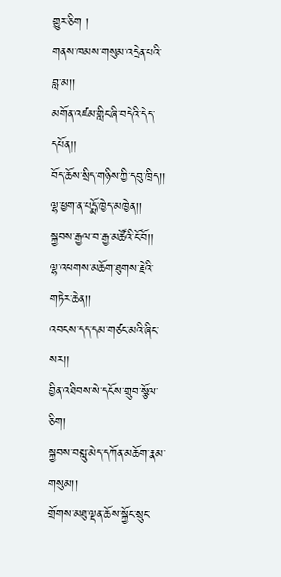གྱུར་ཅིག །
གནས་ཁམས་གསུམ་འདྲེན་པའི་བླ་མ།།
མགོན་འཛམ་གླིང་ཞི་བདེའི་དེད་དཔོན།།
བོད་ཆོས་སྲིད་གཉིས་ཀྱི་དབུ་ཁྲིད།།
ལྷ་ཕྱག་ན་པདྨོ་ཁྱེད་མཁྱེན།།
སྐྱབས་རྒྱལ་བ་རྒྱ་མཚོའི་ངོ་བོ།།
ལྷ་འཕགས་མཆོག་ཐུགས་རྗེའི་གཏེར་ཆེན།།
འབངས་དད་དམ་གཙང་མའི་ཞིང་སར།།
བྱིན་འཐིབས་སེ་དངོས་གྲུབ་སྩོལ་ཅིག།
སྐྱབས་བསླུ་མེད་དཀོན་མཆོག་རྣམ་གསུམ།།
གྲོགས་མཐུ་ལྡན་ཆོས་སྐྱོང་སྲུང་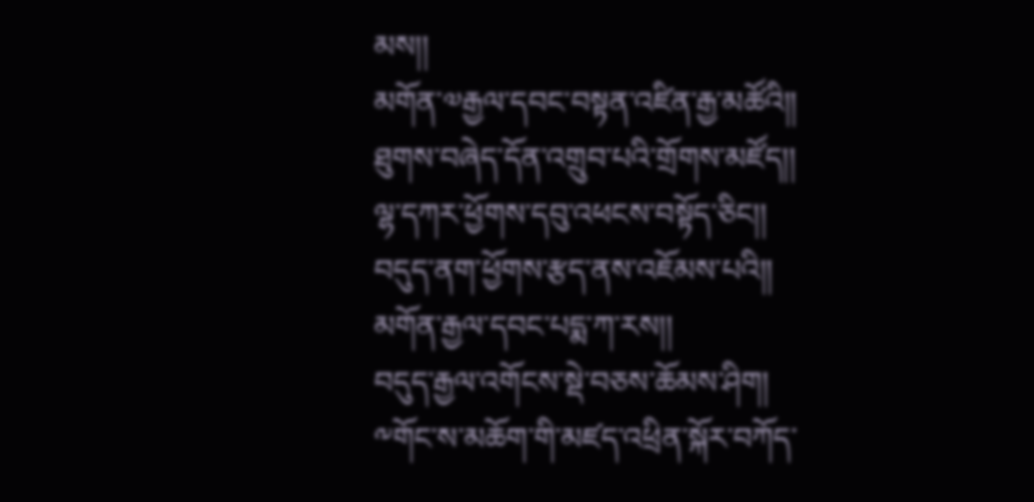མས།།
མགོན་༧རྒྱལ་དབང་བསྟན་འཛིན་རྒྱ་མཚོའི།།
ཐུགས་བཞེད་དོན་འགྲུབ་པའི་གྲོགས་མཛོད།།
ལྷ་དཀར་ཕྱོགས་དབུ་འཕངས་བསྟོད་ཅིང།།
བདུད་ནག་ཕྱོགས་རྩད་ནས་འཇོམས་པའི།།
མགོན་རྒྱལ་དབང་པདྨ་ཀ་རས།།
བདུད་རྒྱལ་འགོངས་སྡེ་བཅས་ཆོམས་ཤིག།
༸གོང་ས་མཆོག་གི་མཛད་འཕྲིན་སྐོར་བཀོད་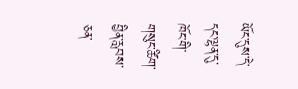ཡོང་དུས་དེ་དང་ལྷན་དུ་ཁོང་གི་གསུང་ཚིག་བྱིན་རླབས་ཅན་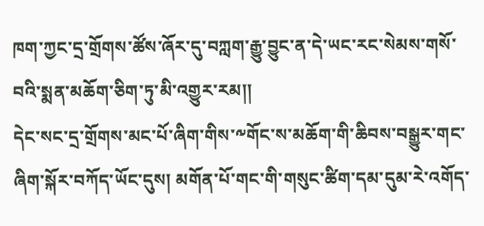ཁག་ཀྱང་དྲ་གྲོགས་ཚོས་ཞོར་དུ་བཀླག་རྒྱུ་བྱུང་ན་དེ་ཡང་རང་སེམས་གསོ་བའི་སྨན་མཆོག་ཅིག་ཏུ་མི་འགྱུར་རམ།།
དེང་སང་དྲ་གྲོགས་མང་པོ་ཞིག་གིས་༸གོང་ས་མཆོག་གི་ཆིབས་བསྒྱུར་གང་ཞིག་སྐོར་བཀོད་ཡོང་དུས། མགོན་པོ་གང་གི་གསུང་ཚིག་དམ་དུམ་རེ་འགོད་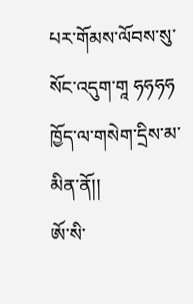པར་གོམས་ལོབས་སུ་སོང་འདུག་གཱ ཧཧཧཧ
ཁྱོད་ལ་གསེག་དྲིས་མ་མིན་ནོ།།
ཨོ་སི་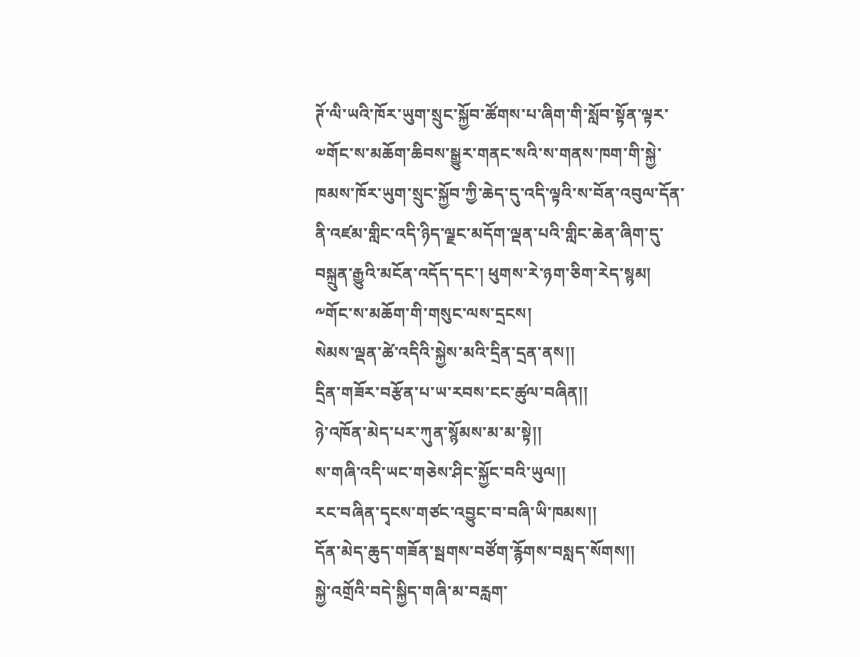ཊོ་ལི་ཡའི་ཁོར་ཡུག་སྲུང་སྐྱོབ་ཚོགས་པ་ཞིག་གི་སློབ་སྟོན་ལྟར་༧གོང་ས་མཆོག་ཆིབས་སྒྱུར་གནང་སའི་ས་གནས་ཁག་གི་སྐྱེ་ཁམས་ཁོར་ཡུག་སྲུང་སྐྱོབ་ཀྱི་ཆེད་དུ་འདི་ལྟའི་ས་བོན་འབུལ་དོན་ནི་འཛམ་གླིང་འདི་ཉིད་ལྗང་མདོག་ལྡན་པའི་གླིང་ཆེན་ཞིག་དུ་བསྐྲུན་རྒྱུའི་མངོན་འདོད་དང་། ཕུགས་རེ་ཉག་ཅིག་རེད་སྙམ།
༸གོང་ས་མཆོག་གི་གསུང་ལས་དྲངས།
སེམས་ལྡན་ཚེ་འདིའི་སྐྱེས་མའི་དྲིན་དྲན་ནས།།
དྲིན་གཟོར་བརྩོན་པ་ཡ་རབས་ངང་ཚུལ་བཞིན།།
ཉེ་འཁོན་མེད་པར་ཀུན་སྙོམས་མ་མ་སྟེ།།
ས་གཞི་འདི་ཡང་གཅེས་ཤིང་སྐྱོང་བའི་ཡུལ།།
རང་བཞིན་དྭངས་གཙང་འབྱུང་བ་བཞི་ཡི་ཁམས།།
དོན་མེད་ཆུད་གཟོན་སྦགས་བཙོག་རྙོགས་བསླད་སོགས།།
སྐྱེ་འགྲོའི་བདེ་སྐྱིད་གཞི་མ་བརླག་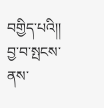བགྱིད་པའི།།
བྱ་བ་སྤངས་ནས་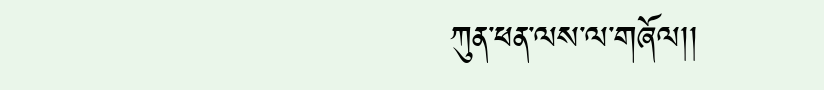ཀུན་ཕན་ལས་ལ་གཞོལ།།